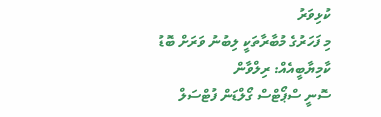ކުޅިވަރު
މި ފަހަރުގެ މުބާރާތަކީ ލިބުނު ވަރަށް ބޮޑު ކާމިޔާބީއެއް: ރިލްވާން
ސޮނީ ސްޕޯޓްސް ގޯލްޑަން ފުޓްސަލް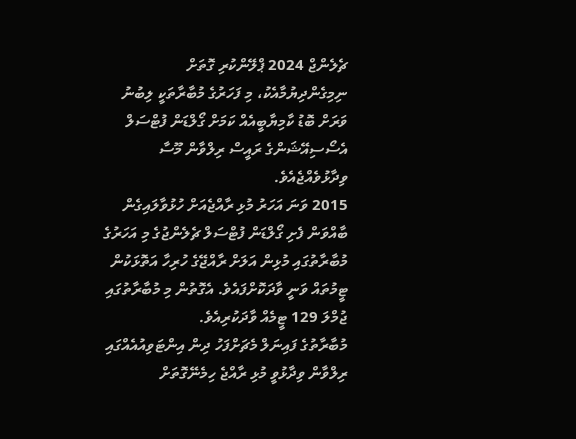ޗެލެންޖް 2024 ޕްލޭންކުރި ގޮތަށް ނިމިގެންދިޔުމާއެކު، މި ފަހަރުގެ މުބާރާތަކީ ލިބުނު ވަރަށް ބޮޑު ކާމިޔާބީއެއް ކަމަށް ގޯލްޑަން ފުޓްސަލް އެސޯސިއޭޝަންގެ ރައީސް ރިލްވާން މޫސާ ވިދާޅުވެއްޖެއެވެ.
2015 ވަނަ އަހަރު މުޅި ރާއްޖެއަށް ހުޅުވާލައިގެން ބާއްވަން ފެށި ގޯލްޑަން ފުޓްސަލް ޗެލެންޖުގެ މި އަހަރުގެ މުބާރާތުގައި މުޅިން އަލަށް ރާއްޖޭގެ ހުރިހާ އަތޮޅަކުން ޓީމުތައް ވަނީ ވާދަކޮށްފައެވެ. އެގޮތުން މި މުބާރާތުގައި ޖުމްލަ 129 ޓީމެއް ވާދަކުރިއެވެ.
މުބާރާތުގެ ފައިނަލް މެޗަށްފަހު ދިން އިންޓަވިއުއެއްގައި ރިލްވާން ވިދާޅުވީ މުޅި ރާއްޖެ ހިމެނޭގޮތަށް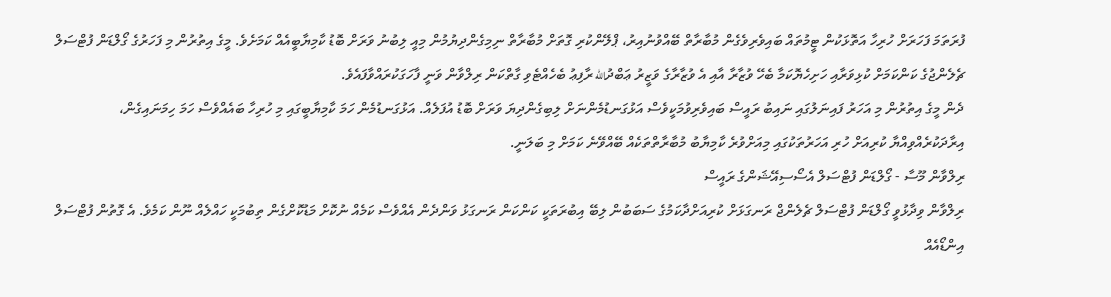ފުރަތަމަ ފަހަރަށް ހުރިހާ އަތޮޅަކުން ޓީމުތައް ބައިވެރިވެގެން މުބާރާތް ބޭއްވުނުއިރު، ޕްލޭންކުރި ގޮތަށް މުބާރާތް ނިމިގެންދިޔުމުން މިއީ ލިބުނު ވަރަށް ބޮޑު ކާމިޔާބީއެއް ކަމަށެވެ. މީގެ އިތުރުން މި ފަހަރުގެ ގޯލްޑަން ފުޓްސަލް ޗެލެންޖުގެ ކަންކަމަށް ކުޅިވަރާއި ހަށިހެޔޮކަމާ ބެހޭ ވުޒާރާ އާއި އެ ވުޒާރާގެ ވަޒީރު ޢަބްދުالله ރާފިޢު ބެހެއްޓެވި ގާތްކަން ރިލްވާން ވަނީ ފާހަގަކުރައްވާފައެވެ.
ދެން މީގެ އިތުރުން މި އަހަރު ފައިނަލުގައި ނައިބު ރައީސް ބައިވެރިވުމަކީވެސް އަޅުގަނޑުމެންނަށް ލިބިގެންދިޔަ ވަރަށް ބޮޑު އުފަލެއް. އަޅުގަނޑުމެން ހަމަ ކާމިޔާބީގައި މި ހުރިހާ ބައެއްވެސް ހަމަ ހިމަނައިގެން، އިރާދަކުރެއްވިއްޔާ ކުރިއަށް ހުރި އަހަރުތަކުގައި މިއަށްވުރެ ކާމިޔާބު މުބާރާތްތަކެއް ބޭއްވޭނެ ކަމަށް މި ބަލަނީ.
ރިލްވާން މޫސާ - ގޯލްޑަން ފުޓްސަލް އެސޯސިއޭޝަންގެ ރައީސް
ރިލްވާން ވިދާޅުވީ ގޯލްޑަން ފުޓްސަލް ޗެލެންޖް ރަނގަޅަށް ކުރިއަށްދާކަމުގެ ސަބަބުން ލިބޭ އިބުރަތަކީ ކަންކަން ރަނގަޅު ވަންދެން އެއްވެސް ކަމެއް ނުކޮށް މަޑުކޮށްގެން ތިބުމަކީ ހައްލެއް ނޫން ކަމެވެ. އެ ގޮތުން ފުޓްސަލް އިންޑޯއެއް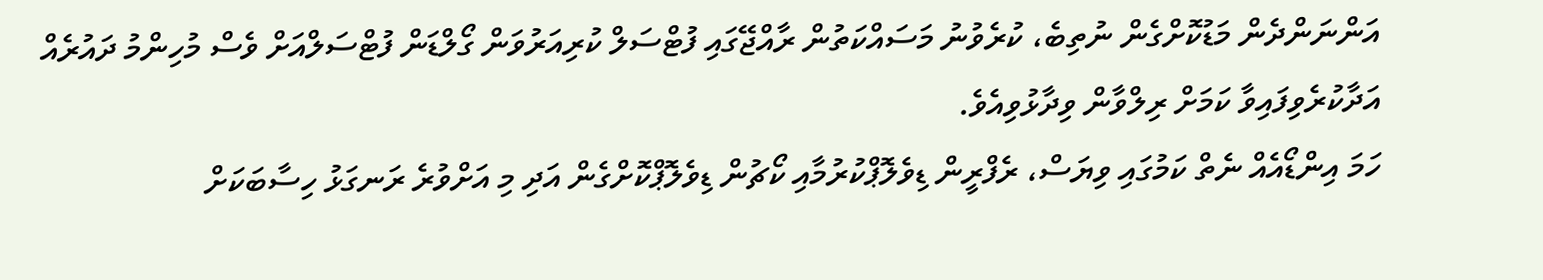އަންނަންދެން މަޑުކޮށްގެން ނުތިބެ، ކުރެވުނު މަސައްކަތުން ރާއްޖޭގައި ފުޓްސަލް ކުރިއަރުވަން ގޯލްޑަން ފުޓްސަލްއަށް ވެސް މުހިންމު ދައުރެއް އަދާކުރެވިފައިވާ ކަމަށް ރިލްވާން ވިދާޅުވިއެވެ.
ހަމަ އިންޑޯއެއް ނެތް ކަމުގައި ވިޔަސް، ރެފްރީން ޑިވެލޮޕްކުރުމާއި ކޯޗުން ޑިވެލޮޕްކޮށްގެން އަދި މި އަށްވުރެ ރަނގަޅު ހިސާބަކަށް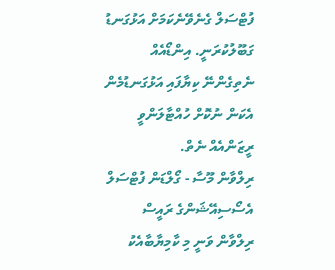ފުޓްސަލް ގެނެވޭނެކަމަށް އަޅުގަނޑު ގަބޫލުކުރަނީ. އިންޑޯއެއް ނެތިގެންނޭ ކިޔާފައި އަޅުގަނޑުމެން އެކަން ނުކޮށް ހުއްޓާލަންވީ ރީޒަންއެއް ނެތް.
ރިލްވާން މޫސާ - ގޯލްޑަން ފުޓްސަލް އެސޯސިއޭޝަންގެ ރައީސް
ރިލްވާން ވަނީ މި ކާމިޔާބާއެކު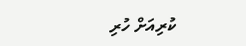ކުރިއަށް ހުރި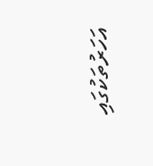އަހަރުތަކުގައި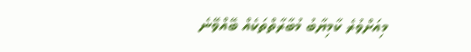މިއަށްވުރެ ކާމިޔާބު މުބާރާތްތަކެއް ބޭއްވޭނެ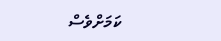ކަމަށްވެސް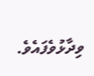ވިދާޅުވެފައެވެ.